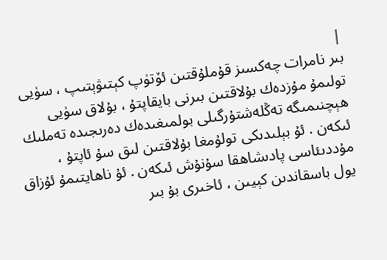|
بىر نامرات چەكسىز قۇملۇقتىن ئۆتۈپ كېتىۋېتىپ ، سۈيى تولىمۇ مۇزدەك بۇلاقتىن بىرنى بايقاپتۇ ، بۇلاق سۈيى ھېچنىمىگە تەڭلەشتۇرگىلى بولمىغىدەك دەرىجىدە تەملىك ئىكەن . ئۇ بېلىدىكى تولۇمغا بۇلاقتىن لىق سۇ ئاپتۇ ، مۇددىئاسى پادىشاھقا سۇنۇش ئىكەن . ئۇ ناھايتىمۇ ئۇزاق يول باسقاندىن كېيىن ، ئاخىرى بۇ بىر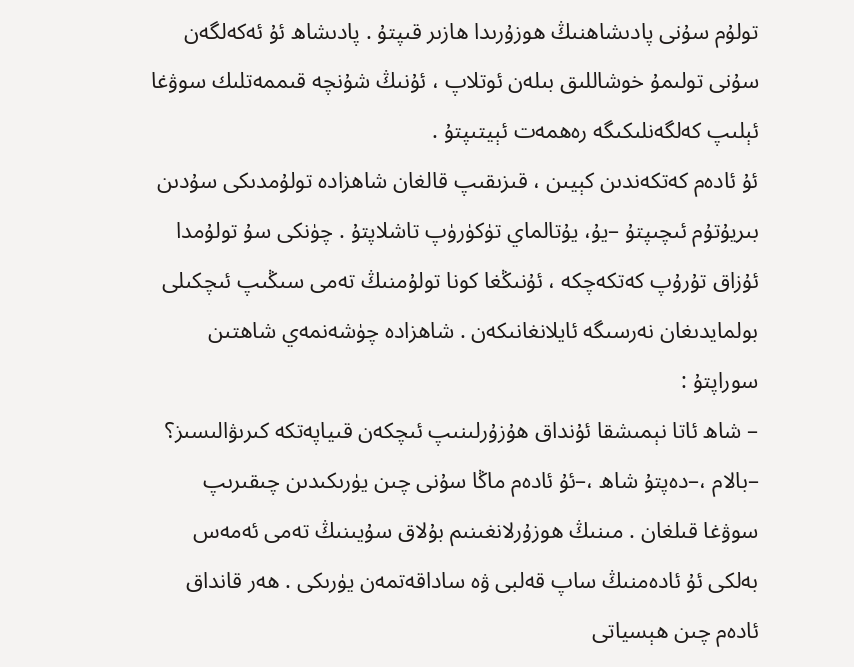تولۇم سۇنى پادىشاھنىڭ ھوزۇرىدا ھازىر قىپتۇ . پادىشاھ ئۇ ئەكەلگەن سۇنى تولىمۇ خوشاللىق بىلەن ئوتلاپ ، ئۇنىڭ شۇنچە قىممەتلىك سوۋغا ئېلىپ كەلگەنلىكىگە رەھمەت ئېيتىپتۇ .
ئۇ ئادەم كەتكەندىن كېيىن ، قىزىقىپ قالغان شاھزادە تولۇمدىكى سۇدىن بىريۇتۇم ئىچىپتۇ –يۇ، يۇتالماي تۈكۈرۈپ تاشلاپتۇ . چۈنكى سۇ تولۇمدا ئۇزاق تۇرۇپ كەتكەچكە ، ئۇنىڭغا كونا تولۇمنىڭ تەمى سىڭىپ ئىچكىلى بولمايدىغان نەرسىگە ئايلانغانىكەن . شاھزادە چۈشەنمەي شاھتىن سوراپتۇ :
– شاھ ئاتا نېمىشقا ئۇنداق ھۇزۇرلىنىپ ئىچكەن قىياپەتكە كىرىۋالىسىز؟
–بالام ،–دەپتۇ شاھ ،–ئۇ ئادەم ماڭا سۇنى چىن يۈرىكىدىن چىقىرىپ سوۋغا قىلغان . مىنىڭ ھوزۇرلانغىنىم بۇلاق سۇيىنىڭ تەمى ئەمەس بەلكى ئۇ ئادەمنىڭ ساپ قەلبى ۋە ساداقەتمەن يۈرىكى . ھەر قانداق ئادەم چىن ھېسياتى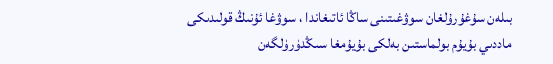بىلەن سۇغۇرۇلغان سوۋغىتىنى ساڭا ئاتىغاندا ، سوۋغا ئۇنىڭ قولىدىكى ماددىي بۇيۇم بولماستىن بەلكى بۇيۇمغا سىڭدۈرۈلگەن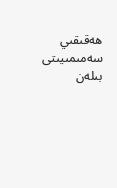ھەقىقىي سەمىمىيىتى بىلەن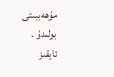مۇھەببىتى بولىدۇ .
ئايقىز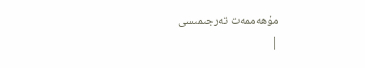مۇھەممەت تەرجىمىسى
|